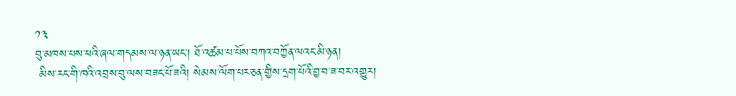༡༣
བུ་མཁས་པས་ཕའི་ཞལ་གདམས་ལ་ཉན་ཡང་། ཐོ་འཚམ་པ་པོས་བཀའ་བཀྱོན་ལའང་མི་ཉན།
 མིས་རང་གི་ཁའི་འབྲས་བུ་ལས་བཟང་པོ་ཟའི། སེམས་ལོག་པར་ཅན་གྱིས་དྲག་པོའི་བྱ་བ་ཟ་བར་འགྱུར།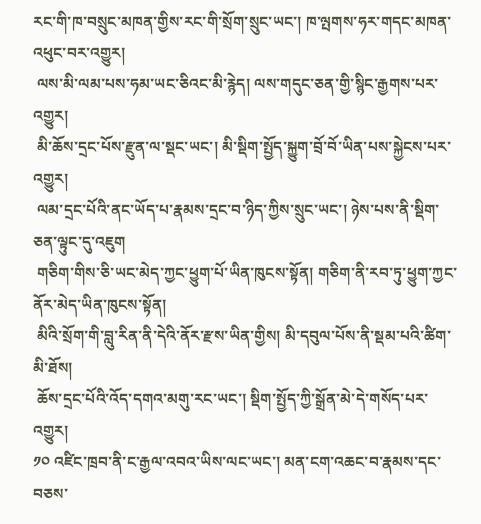རང་གི་ཁ་བསྲུང་མཁན་གྱིས་རང་གི་སྲོག་སྲུང་ཡང་། ཁ་ལྤགས་ཧར་གདང་མཁན་འཕུང་བར་འགྱུར།
 ལས་མི་ལམ་པས་ཧམ་ཡང་ཅིའང་མི་རྙེད། ལས་གདུང་ཅན་གྱི་སྙིང་རྒྱགས་པར་འགྱུར།
 མི་ཆོས་དྲང་པོས་རྫུན་ལ་སྡང་ཡང་། མི་སྡིག་སྤྱོད་སྐྱུག་བྲོ་བོ་ཡིན་པས་སྐྱེངས་པར་འགྱུར།
 ལམ་དྲང་པོའི་ནང་ཡོད་པ་རྣམས་དྲང་བ་ཉིད་ཀྱིས་སྲུང་ཡང་། ཉེས་པས་ནི་སྡིག་ཅན་ལྟུང་དུ་འཇུག
 གཅིག་གིས་ཅི་ཡང་མེད་ཀྱང་ཕྱུག་པོ་ཡིན་ཁུངས་སྟོན། གཅིག་ནི་རབ་ཏུ་ཕྱུག་ཀྱང་ནོར་མེད་ཡིན་ཁུངས་སྟོན།
 མིའི་སྲོག་གི་བླུ་རིན་ནི་དེའི་ནོར་རྫས་ཡིན་གྱིས། མི་དབུལ་པོས་ནི་སྡམ་པའི་ཚིག་མི་ཐོས།
 ཆོས་དྲང་པོའི་འོད་དགའ་མགུ་རང་ཡང་། སྡིག་སྤྱོད་ཀྱི་སྒྲོན་མེ་དེ་གསོད་པར་འགྱུར།
༡༠ འཛིང་ཁྲབ་ནི་ང་རྒྱལ་འབའ་ཡིས་ལང་ཡང་། མན་ངག་འཆང་བ་རྣམས་དང་བཅས་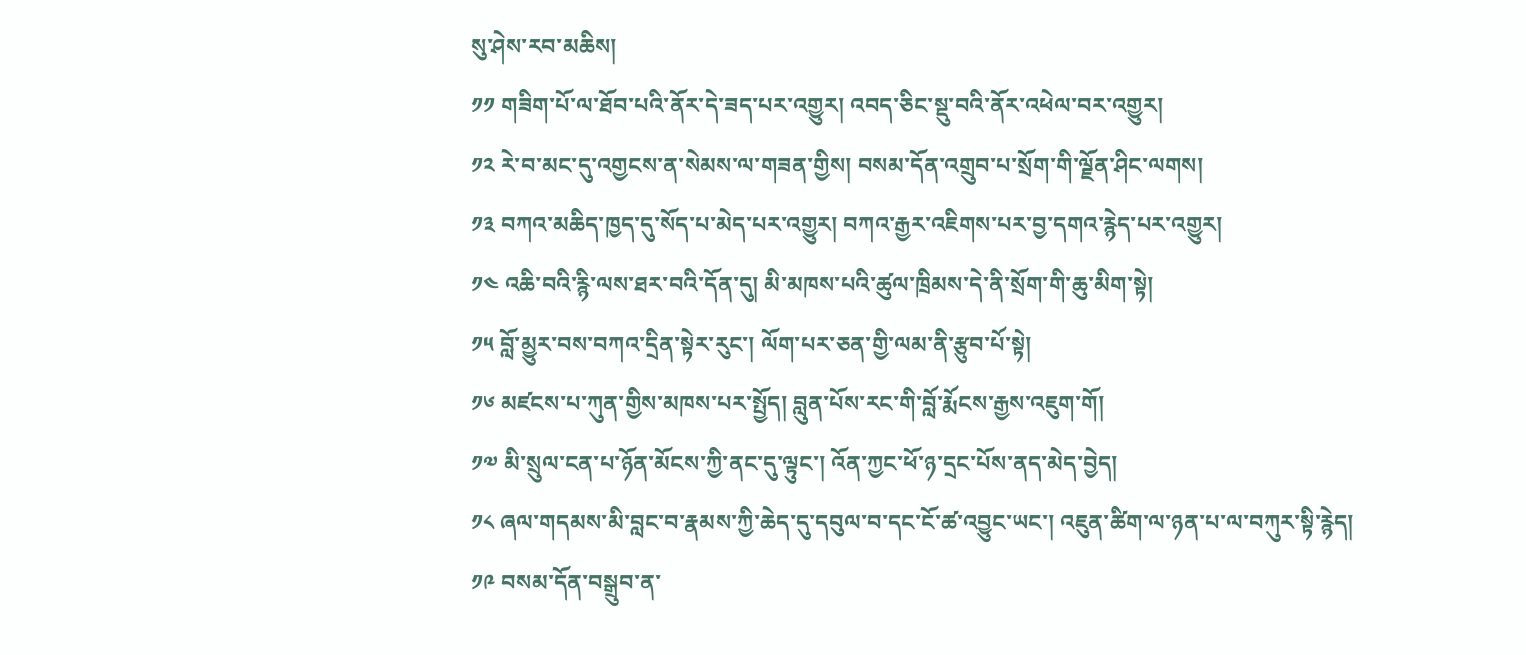སུ་ཤེས་རབ་མཆིས།
༡༡ གཟིག་པོ་ལ་ཐོབ་པའི་ནོར་དེ་ཟད་པར་འགྱུར། འབད་ཅིང་སྡུ་བའི་ནོར་འཕེལ་བར་འགྱུར།
༡༢ རེ་བ་མང་དུ་འགྱངས་ན་སེམས་ལ་གཟན་གྱིས། བསམ་དོན་འགྲུབ་པ་སྲོག་གི་ལྗོན་ཤིང་ལགས།
༡༣ བཀའ་མཆིད་ཁྱད་དུ་སོད་པ་མེད་པར་འགྱུར། བཀའ་རྒྱར་འཇིགས་པར་བྱ་དགའ་རྙེད་པར་འགྱུར།
༡༤ འཆི་བའི་རྙི་ལས་ཐར་བའི་དོན་དུ། མི་མཁས་པའི་ཚུལ་ཁྲིམས་དེ་ནི་སྲོག་གི་ཆུ་མིག་སྟེ།
༡༥ བློ་མྱུར་བས་བཀའ་དྲིན་སྟེར་རུང་། ལོག་པར་ཅན་གྱི་ལམ་ནི་རྩུབ་པོ་སྟེ།
༡༦ མཛངས་པ་ཀུན་གྱིས་མཁས་པར་སྤྱོད། བླུན་པོས་རང་གི་བློ་རྨོངས་རྒྱས་འཇུག་གོ།
༡༧ མི་སྲུལ་ངན་པ་ཉོན་མོངས་ཀྱི་ནང་དུ་ལྟུང་། འོན་ཀྱང་ཕོ་ཉ་དྲང་པོས་ནད་མེད་བྱེད།
༡༨ ཞལ་གདམས་མི་བླང་བ་རྣམས་ཀྱི་ཆེད་དུ་དབུལ་བ་དང་ངོ་ཚ་འབྱུང་ཡང་། འཇུན་ཚིག་ལ་ཉན་པ་ལ་བཀུར་སྟི་རྙེད།
༡༩ བསམ་དོན་བསྒྲུབ་ན་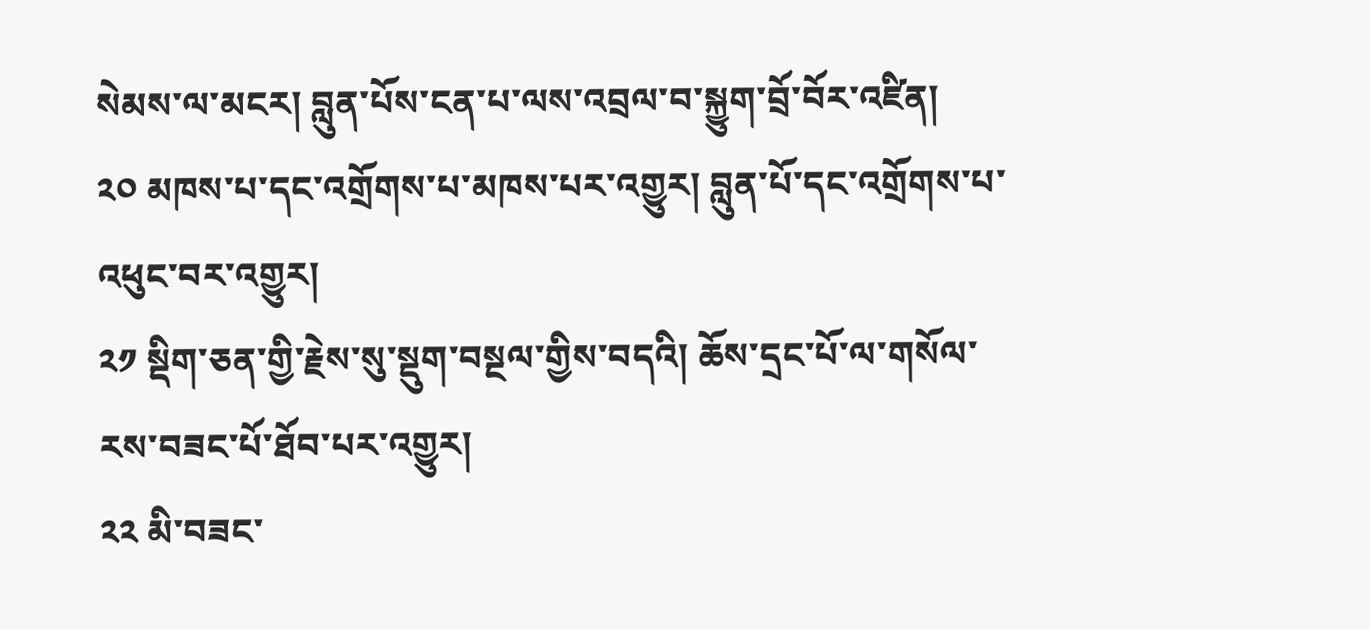སེམས་ལ་མངར། བླུན་པོས་ངན་པ་ལས་འབྲལ་བ་སྐྱུག་བྲོ་བོར་འཛིན།
༢༠ མཁས་པ་དང་འགྲོགས་པ་མཁས་པར་འགྱུར། བླུན་པོ་དང་འགྲོགས་པ་འཕུང་བར་འགྱུར།
༢༡ སྡིག་ཅན་གྱི་རྗེས་སུ་སྡུག་བསྔལ་གྱིས་བདའི། ཆོས་དྲང་པོ་ལ་གསོལ་རས་བཟང་པོ་ཐོབ་པར་འགྱུར།
༢༢ མི་བཟང་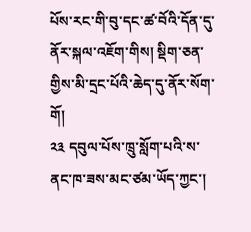པོས་རང་གི་བུ་དང་ཚ་བོའི་དོན་དུ་ནོར་སྐལ་འཇོག་གིས། སྡིག་ཅན་གྱིས་མི་དྲང་པོའི་ཆེད་དུ་ནོར་སོག་གོ།
༢༣ དབུལ་པོས་ཁྲུ་སློག་པའི་ས་ནང་ཁ་ཟས་མང་ཙམ་ཡོད་ཀྱང་།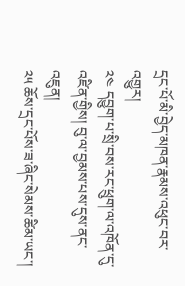དྲང་པོ་མི་བྱེད་མཁན་རྣམས་འཕུང་བར་འགྱུར།
༢༤ དབྱུག་པ་སྲི་བས་རང་ཕྲུག་ལ་འཁོན་དུ་འཛིན་གྱིས། བུ་ལ་བྱམས་པས་དུས་ནང་འཇུན།
༢༥ ཆོས་དྲང་པོས་ཟ་ཞིང་སེམས་ཚིམ་ཡང་།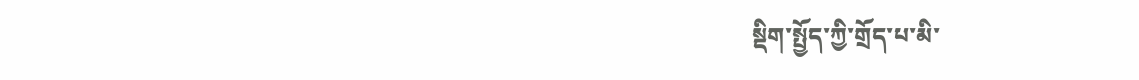སྡིག་སྤྱོད་ཀྱི་གྲོད་པ་མི་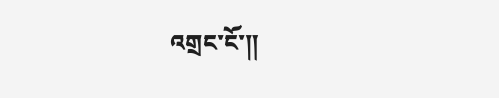འགྲང་ངོ་༎